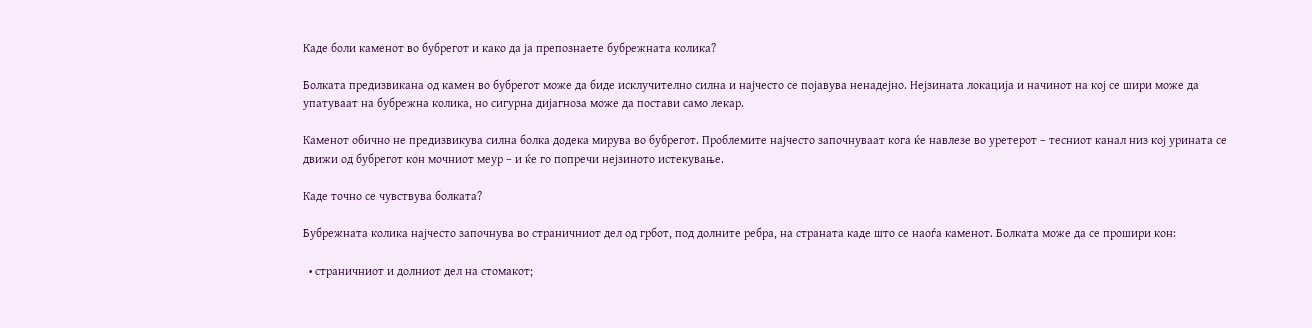Каде боли каменот во бубрегот и како да ја препознаете бубрежната колика?

Болката предизвикана од камен во бубрегот може да биде исклучително силна и најчесто се појавува ненадејно. Нејзината локација и начинот на кој се шири може да упатуваат на бубрежна колика, но сигурна дијагноза може да постави само лекар.

Каменот обично не предизвикува силна болка додека мирува во бубрегот. Проблемите најчесто започнуваат кога ќе навлезе во уретерот – тесниот канал низ кој урината се движи од бубрегот кон мочниот меур – и ќе го попречи нејзиното истекување.

Каде точно се чувствува болката?

Бубрежната колика најчесто започнува во страничниот дел од грбот, под долните ребра, на страната каде што се наоѓа каменот. Болката може да се прошири кон:

  • страничниот и долниот дел на стомакот;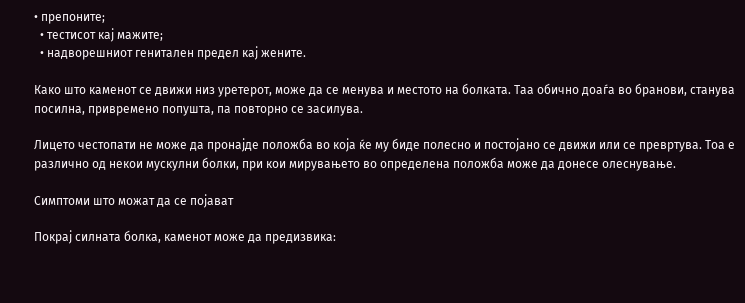• препоните;
  • тестисот кај мажите;
  • надворешниот генитален предел кај жените.

Како што каменот се движи низ уретерот, може да се менува и местото на болката. Таа обично доаѓа во бранови, станува посилна, привремено попушта, па повторно се засилува.

Лицето честопати не може да пронајде положба во која ќе му биде полесно и постојано се движи или се превртува. Тоа е различно од некои мускулни болки, при кои мирувањето во определена положба може да донесе олеснување.

Симптоми што можат да се појават

Покрај силната болка, каменот може да предизвика: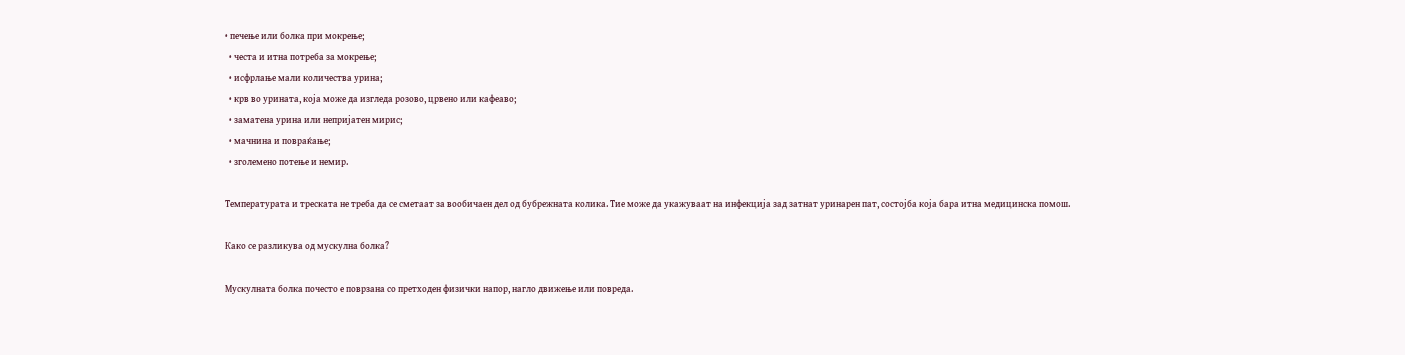• печење или болка при мокрење;
  • честа и итна потреба за мокрење;
  • исфрлање мали количества урина;
  • крв во урината, која може да изгледа розово, црвено или кафеаво;
  • заматена урина или непријатен мирис;
  • мачнина и повраќање;
  • зголемено потење и немир.

Температурата и треската не треба да се сметаат за вообичаен дел од бубрежната колика. Тие може да укажуваат на инфекција зад затнат уринарен пат, состојба која бара итна медицинска помош.

Како се разликува од мускулна болка?

Мускулната болка почесто е поврзана со претходен физички напор, нагло движење или повреда.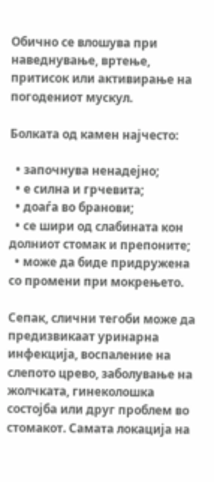Обично се влошува при наведнување, вртење, притисок или активирање на погодениот мускул.

Болката од камен најчесто:

  • започнува ненадејно;
  • е силна и грчевита;
  • доаѓа во бранови;
  • се шири од слабината кон долниот стомак и препоните;
  • може да биде придружена со промени при мокрењето.

Сепак, слични тегоби може да предизвикаат уринарна инфекција, воспаление на слепото црево, заболување на жолчката, гинеколошка состојба или друг проблем во стомакот. Самата локација на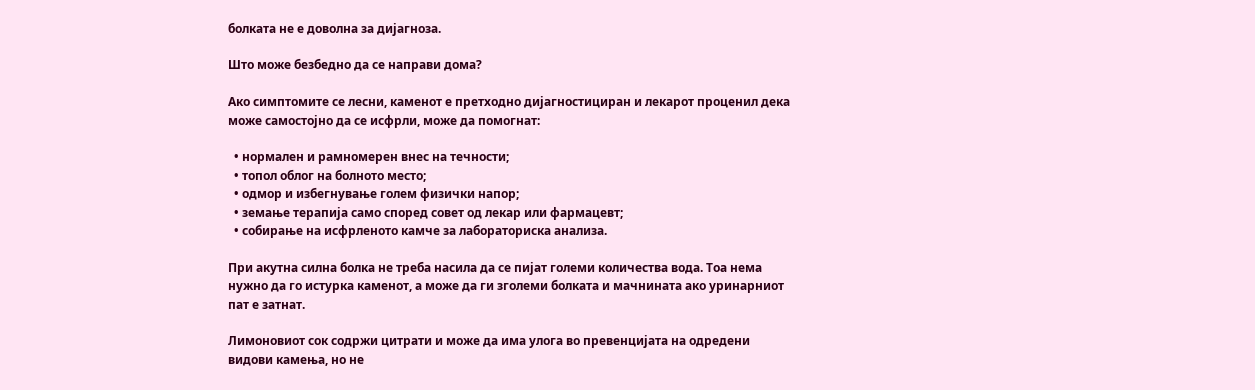болката не е доволна за дијагноза.

Што може безбедно да се направи дома?

Ако симптомите се лесни, каменот е претходно дијагностициран и лекарот проценил дека може самостојно да се исфрли, може да помогнат:

  • нормален и рамномерен внес на течности;
  • топол облог на болното место;
  • одмор и избегнување голем физички напор;
  • земање терапија само според совет од лекар или фармацевт;
  • собирање на исфрленото камче за лабораториска анализа.

При акутна силна болка не треба насила да се пијат големи количества вода. Тоа нема нужно да го истурка каменот, а може да ги зголеми болката и мачнината ако уринарниот пат е затнат.

Лимоновиот сок содржи цитрати и може да има улога во превенцијата на одредени видови камења, но не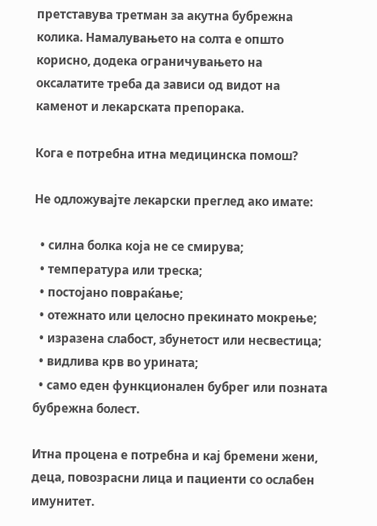претставува третман за акутна бубрежна колика. Намалувањето на солта е општо корисно, додека ограничувањето на оксалатите треба да зависи од видот на каменот и лекарската препорака.

Кога е потребна итна медицинска помош?

Не одложувајте лекарски преглед ако имате:

  • силна болка која не се смирува;
  • температура или треска;
  • постојано повраќање;
  • отежнато или целосно прекинато мокрење;
  • изразена слабост, збунетост или несвестица;
  • видлива крв во урината;
  • само еден функционален бубрег или позната бубрежна болест.

Итна процена е потребна и кај бремени жени, деца, повозрасни лица и пациенти со ослабен имунитет.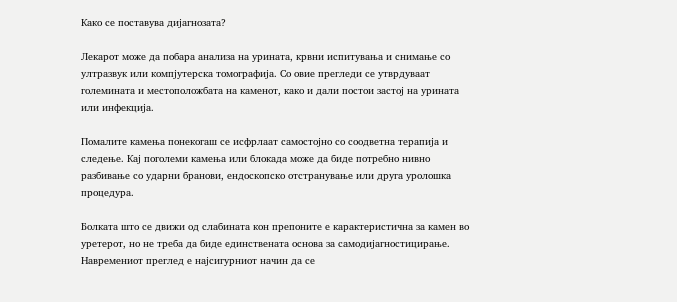Како се поставува дијагнозата?

Лекарот може да побара анализа на урината, крвни испитувања и снимање со ултразвук или компјутерска томографија. Со овие прегледи се утврдуваат големината и местоположбата на каменот, како и дали постои застој на урината или инфекција.

Помалите камења понекогаш се исфрлаат самостојно со соодветна терапија и следење. Кај поголеми камења или блокада може да биде потребно нивно разбивање со ударни бранови, ендоскопско отстранување или друга уролошка процедура.

Болката што се движи од слабината кон препоните е карактеристична за камен во уретерот, но не треба да биде единствената основа за самодијагностицирање. Навремениот преглед е најсигурниот начин да се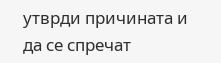утврди причината и да се спречат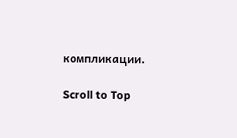компликации.

Scroll to Top